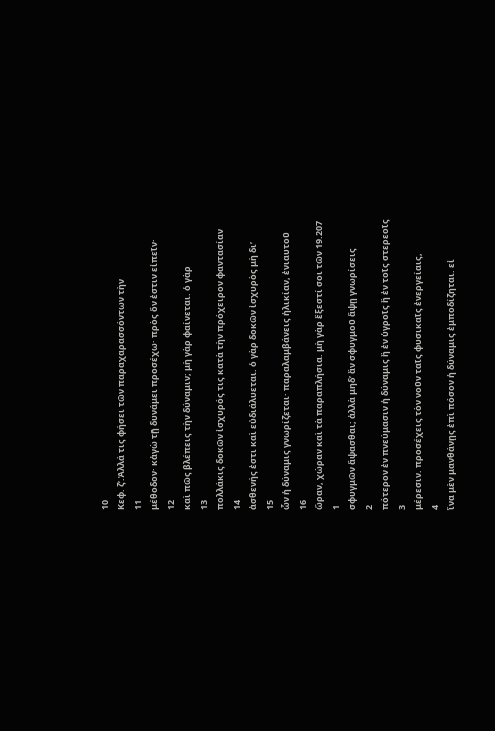10
Κεφ. ζʹ.Ἀλλά τις φήσει τῶν παραχαρασσόντων τὴν
11
μέθοδον· κἀγὼ τῇ δυνάμει προσέχω· πρὸς ὅν ἐστιν εἰπεῖν·
12
καὶ πῶς βλέπεις τὴν δύναμιν; μὴ γὰρ φαίνεται. ὁ γὰρ
13
πολλάκις δοκῶν ἰσχυρός τις κατὰ τὴν πρόχειρον φαντασίαν
14
ἀσθενής ἐστι καὶ εὐδιάλυεται. ὁ γὰρ δοκῶν ἰσχυρὸς μὴ δι’
15
ὧν ἡ δύναμις γνωρίζεται· παραλαμβάνεις ἡλικίαν, ἐνιαυτοῦ
16
ὥραν, χώραν καὶ τὰ παραπλήσια. μὴ γὰρ ἔξεστί σοι τῶν 19.207
1
σφυγμῶν ἅψασθαι; ἀλλὰ μηδ’ ἂν σφυγμοῦ ἅψῃ γνωρίσεις
2
πότερον ἐν πνεύμασιν ἡ δύναμις ἢ ἐν ὑγροῖς ἢ ἐν τοῖς στερεοῖς
3
μέρεσιν. προσέχεις τὸν νοῦν ταῖς φυσικαῖς ἐνεργείαις,
4
ἵνα μὲν μανθάνῃς ἐπὶ πόσον ἡ δύναμις ἐμποδίζηται. εἰ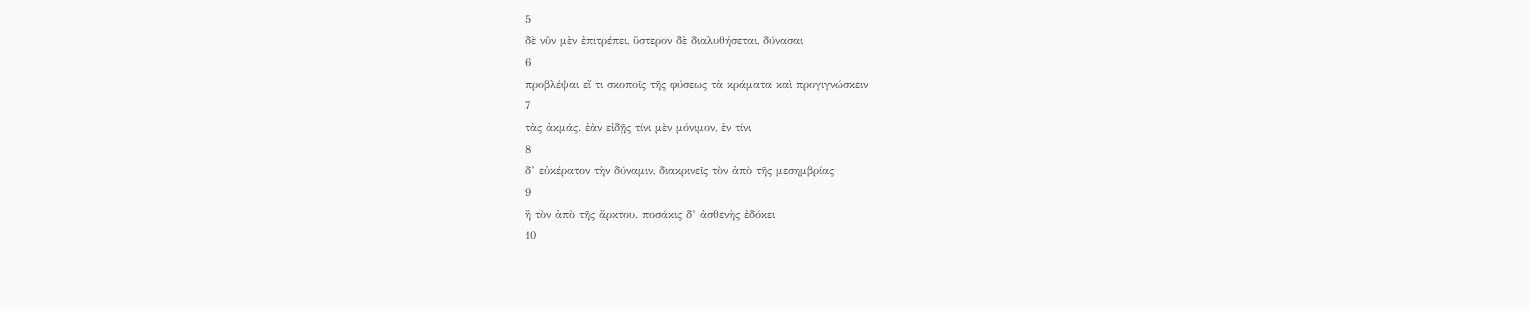5
δὲ νῦν μὲν ἐπιτρέπει, ὕστερον δὲ διαλυθήσεται, δύνασαι
6
προβλέψαι εἴ τι σκοποῖς τῆς φύσεως τὰ κράματα καὶ προγιγνώσκειν
7
τὰς ἀκμάς. ἐὰν εἰδῇς τίνι μὲν μόνιμον, ἐν τίνι
8
δ’ εὐκέρατον τὴν δύναμιν, διακρινεῖς τὸν ἀπὸ τῆς μεσημβρίας
9
ἢ τὸν ἀπὸ τῆς ἄρκτου. ποσάκις δ’ ἀσθενὴς ἐδόκει
10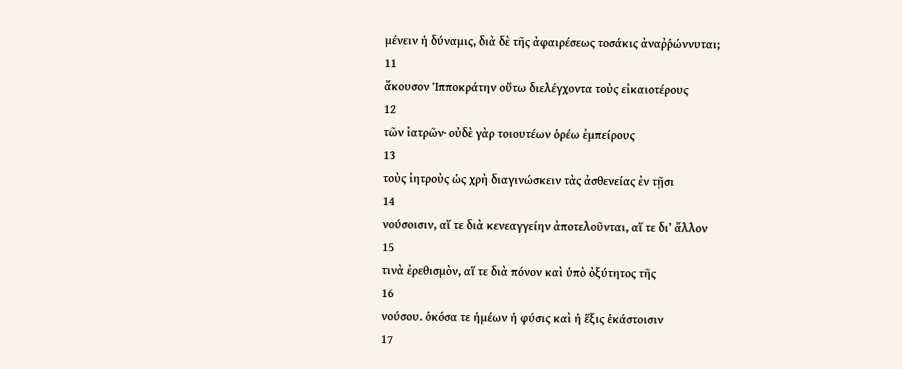μένειν ἡ δύναμις, διὰ δὲ τῆς ἀφαιρέσεως τοσάκις ἀναῤῥώννυται;
11
ἄκουσον Ἱπποκράτην οὕτω διελέγχοντα τοὺς εἰκαιοτέρους
12
τῶν ἰατρῶν· οὐδὲ γὰρ τοιουτέων ὁρέω ἐμπείρους
13
τοὺς ἰητροὺς ὡς χρὴ διαγινώσκειν τὰς ἀσθενείας ἐν τῇσι
14
νούσοισιν, αἵ τε διὰ κενεαγγείην ἀποτελοῦνται, αἵ τε δι’ ἄλλον
15
τινὰ ἐρεθισμὸν, αἵ τε διὰ πόνον καὶ ὑπὸ ὀξύτητος τῆς
16
νούσου. ὁκόσα τε ἡμέων ἡ φύσις καὶ ἡ ἕξις ἑκάστοισιν
17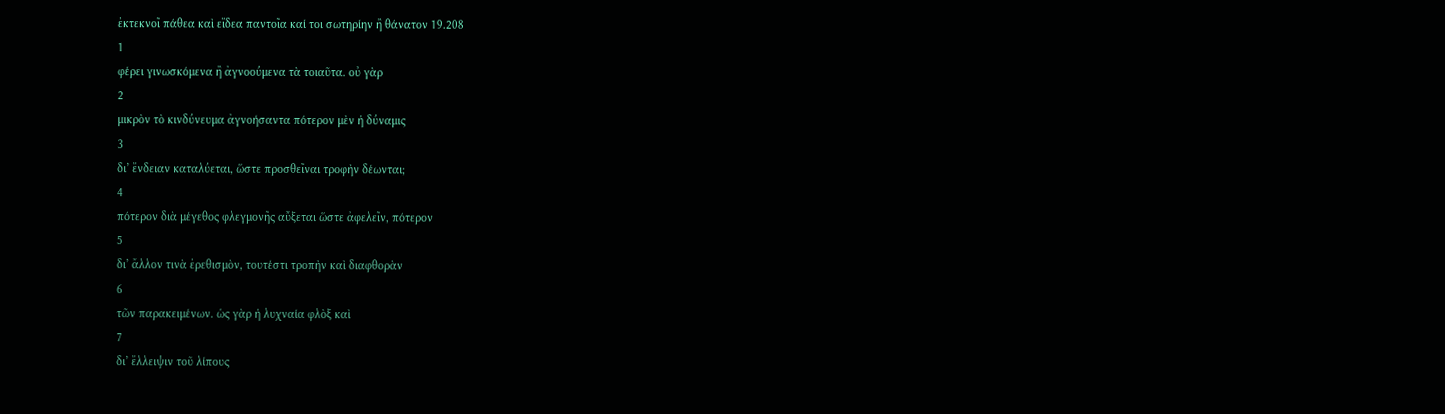ἐκτεκνοῖ πάθεα καὶ εἴδεα παντοῖα καί τοι σωτηρίην ἢ θάνατον 19.208
1
φέρει γινωσκόμενα ἢ ἀγνοούμενα τὰ τοιαῦτα. οὐ γὰρ
2
μικρὸν τὸ κινδύνευμα ἀγνοήσαντα πότερον μὲν ἡ δύναμις
3
δι’ ἔνδειαν καταλύεται, ὥστε προσθεῖναι τροφὴν δέωνται;
4
πότερον διὰ μέγεθος φλεγμονῆς αὔξεται ὥστε ἀφελεῖν, πότερον
5
δι’ ἄλλον τινὰ ἐρεθισμὸν, τουτέστι τροπὴν καὶ διαφθορὰν
6
τῶν παρακειμένων. ὡς γὰρ ἡ λυχναία φλὸξ καὶ
7
δι’ ἔλλειψιν τοῦ λίπους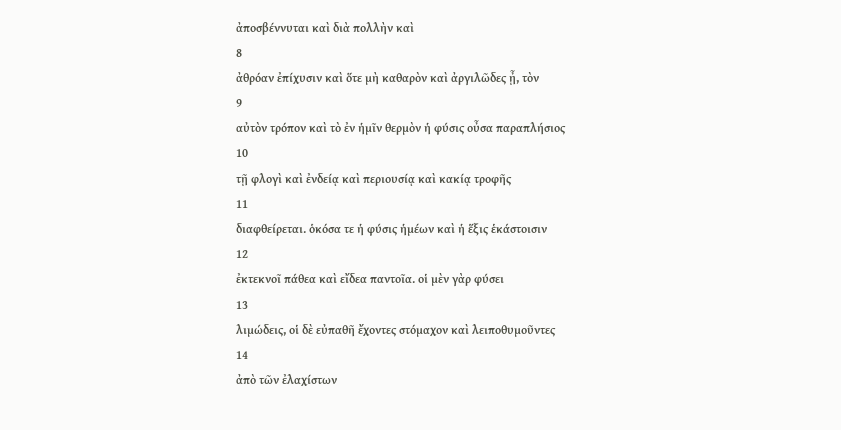ἀποσβέννυται καὶ διὰ πολλὴν καὶ
8
ἀθρόαν ἐπίχυσιν καὶ ὅτε μὴ καθαρὸν καὶ ἀργιλῶδες ᾖ, τὸν
9
αὐτὸν τρόπον καὶ τὸ ἐν ἡμῖν θερμὸν ἡ φύσις οὖσα παραπλήσιος
10
τῇ φλογὶ καὶ ἐνδείᾳ καὶ περιουσίᾳ καὶ κακίᾳ τροφῆς
11
διαφθείρεται. ὁκόσα τε ἡ φύσις ἡμέων καὶ ἡ ἕξις ἑκάστοισιν
12
ἐκτεκνοῖ πάθεα καὶ εἴδεα παντοῖα. οἱ μὲν γὰρ φύσει
13
λιμώδεις, οἱ δὲ εὐπαθῆ ἔχοντες στόμαχον καὶ λειποθυμοῦντες
14
ἀπὸ τῶν ἐλαχίστων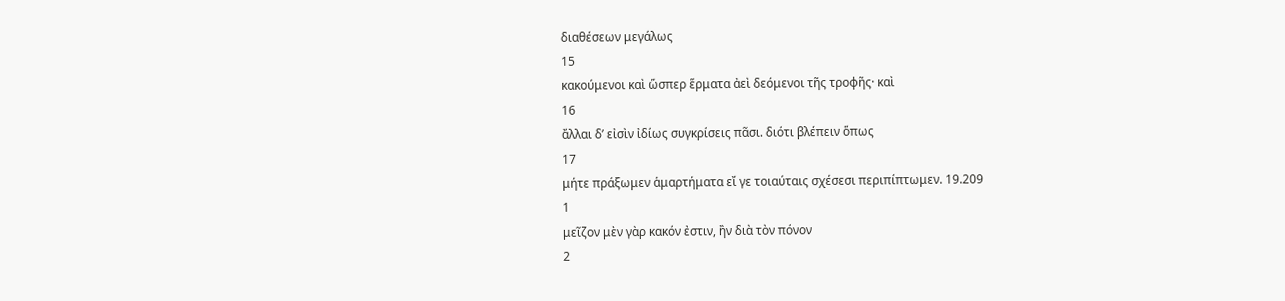διαθέσεων μεγάλως
15
κακούμενοι καὶ ὥσπερ ἕρματα ἀεὶ δεόμενοι τῆς τροφῆς· καὶ
16
ἄλλαι δ’ εἰσὶν ἰδίως συγκρίσεις πᾶσι. διότι βλέπειν ὅπως
17
μήτε πράξωμεν ἁμαρτήματα εἴ γε τοιαύταις σχέσεσι περιπίπτωμεν. 19.209
1
μεῖζον μὲν γὰρ κακόν ἐστιν, ἢν διὰ τὸν πόνον
2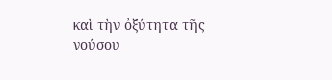καὶ τὴν ὀξύτητα τῆς νούσου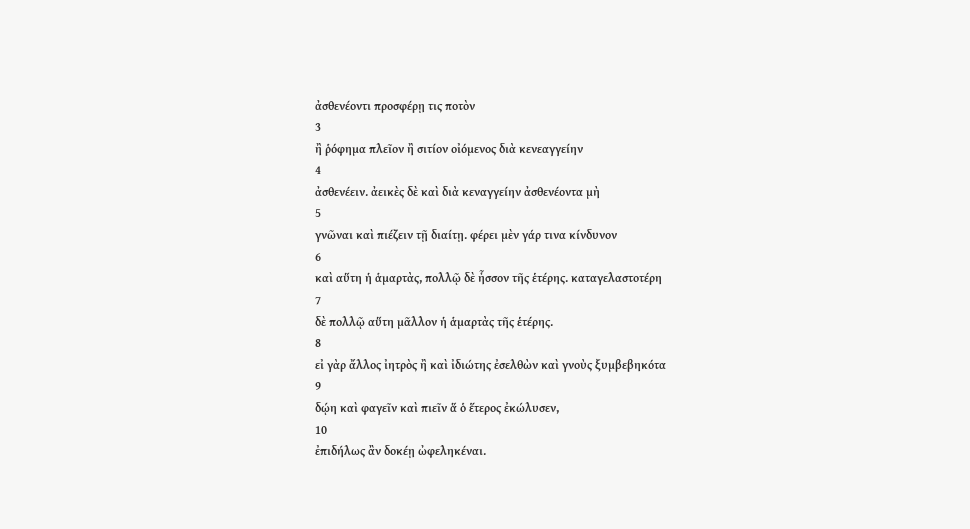ἀσθενέοντι προσφέρῃ τις ποτὸν
3
ἢ ῥόφημα πλεῖον ἢ σιτίον οἰόμενος διὰ κενεαγγείην
4
ἀσθενέειν. ἀεικὲς δὲ καὶ διὰ κεναγγείην ἀσθενέοντα μὴ
5
γνῶναι καὶ πιέζειν τῇ διαίτῃ. φέρει μὲν γάρ τινα κίνδυνον
6
καὶ αὕτη ἡ ἁμαρτὰς, πολλῷ δὲ ἧσσον τῆς ἑτέρης. καταγελαστοτέρη
7
δὲ πολλῷ αὕτη μᾶλλον ἡ ἁμαρτὰς τῆς ἑτέρης.
8
εἰ γὰρ ἄλλος ἰητρὸς ἢ καὶ ἰδιώτης ἐσελθὼν καὶ γνοὺς ξυμβεβηκότα
9
δῴη καὶ φαγεῖν καὶ πιεῖν ἅ ὁ ἕτερος ἐκώλυσεν,
10
ἐπιδήλως ἂν δοκέῃ ὠφεληκέναι.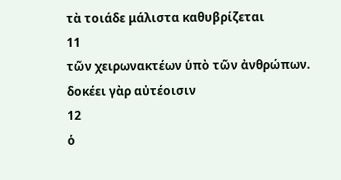τὰ τοιάδε μάλιστα καθυβρίζεται
11
τῶν χειρωνακτέων ὑπὸ τῶν ἀνθρώπων. δοκέει γὰρ αὐτέοισιν
12
ὁ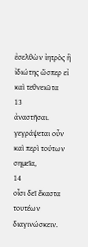ἐσελθὼν ἰητρὸς ἢ ἰδιώτης ὥσπερ εἰ καὶ τεθνειῶτα
13
ἀναστῆσαι. γεγράψεται οὖν καὶ περὶ τούτων σημεῖα,
14
οἶσι δεῖ ἕκαστα τουτέων διαγινώσκειν.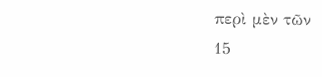περὶ μὲν τῶν
15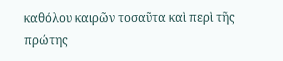καθόλου καιρῶν τοσαῦτα καὶ περὶ τῆς πρώτης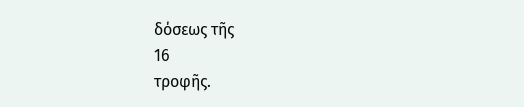δόσεως τῆς
16
τροφῆς.